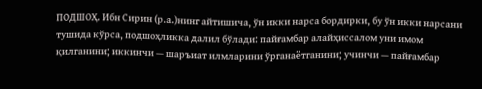ПОДШОҲ. Ибн Сирин (р.а.)нинг айтишича, ўн икки нарса бордирки, бу ўн икки нарсани тушида кўрса, подшоҳликка далил бўлади: пайғамбар алайҳиссалом уни имом қилганини; иккинчи — шаръиат илмларини ўрганаётганини; учинчи — пайғамбар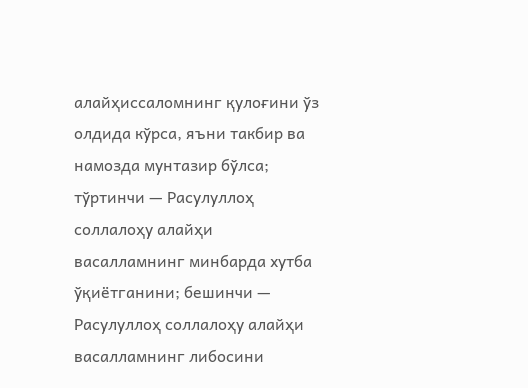алайҳиссаломнинг қулоғини ўз олдида кўрса, яъни такбир ва намозда мунтазир бўлса; тўртинчи — Расулуллоҳ соллалоҳу алайҳи васалламнинг минбарда хутба ўқиётганини; бешинчи — Расулуллоҳ соллалоҳу алайҳи васалламнинг либосини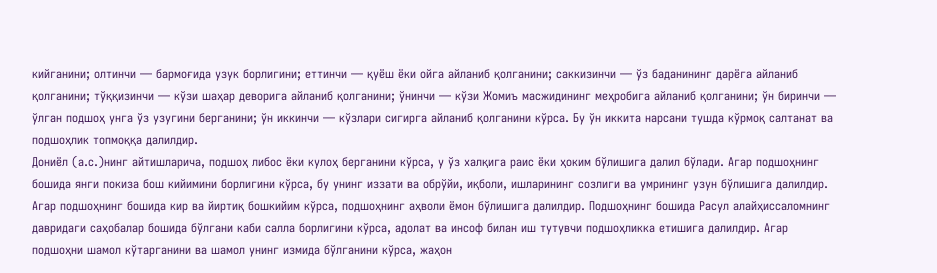кийганини; олтинчи — бармоғида узук борлигини; еттинчи — қуёш ёки ойга айланиб қолганини; саккизинчи — ўз баданининг дарёга айланиб қолганини; тўққизинчи — кўзи шаҳар деворига айланиб қолганини; ўнинчи — кўзи Жомиъ масжидининг меҳробига айланиб қолганини; ўн биринчи — ўлган подшоҳ унга ўз узугини берганини; ўн иккинчи — кўзлари сигирга айланиб қолганини кўрса. Бу ўн иккита нарсани тушда кўрмоқ салтанат ва подшоҳлик топмоққа далилдир.
Дониёл (а.с.)нинг айтишларича, подшоҳ либос ёки кулоҳ берганини кўрса, у ўз халқига раис ёки ҳоким бўлишига далил бўлади. Агар подшоҳнинг бошида янги покиза бош кийимини борлигини кўрса, бу унинг иззати ва обрўйи, иқболи, ишларининг созлиги ва умрининг узун бўлишига далилдир. Агар подшоҳнинг бошида кир ва йиртиқ бошкийим кўрса, подшоҳнинг аҳволи ёмон бўлишига далилдир. Подшоҳнинг бошида Расул алайҳиссаломнинг давридаги саҳобалар бошида бўлгани каби салла борлигини кўрса, адолат ва инсоф билан иш тутувчи подшоҳликка етишига далилдир. Агар подшоҳни шамол кўтарганини ва шамол унинг измида бўлганини кўрса, жаҳон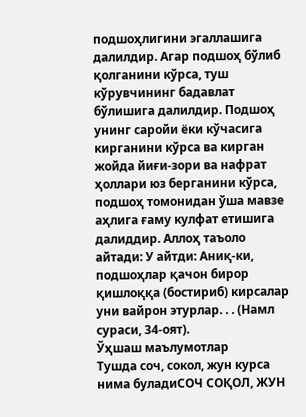подшоҳлигини эгаллашига далилдир. Агар подшоҳ бўлиб қолганини кўрса, туш кўрувчининг бадавлат бўлишига далилдир. Подшоҳ унинг саройи ёки кўчасига кирганини кўрса ва кирган жойда йиғи-зори ва нафрат ҳоллари юз берганини кўрса, подшоҳ томонидан ўша мавзе аҳлига ғаму кулфат етишига далиддир. Аллоҳ таъоло айтади: У айтди: Аниқ-ки, подшоҳлар қачон бирор қишлоққа (бостириб) кирсалар уни вайрон этурлар. . . (Намл сураси, 34-оят).
Ўҳшаш маълумотлар
Тушда соч, сокол, жун курса нима буладиСОЧ СОҚОЛ, ЖУН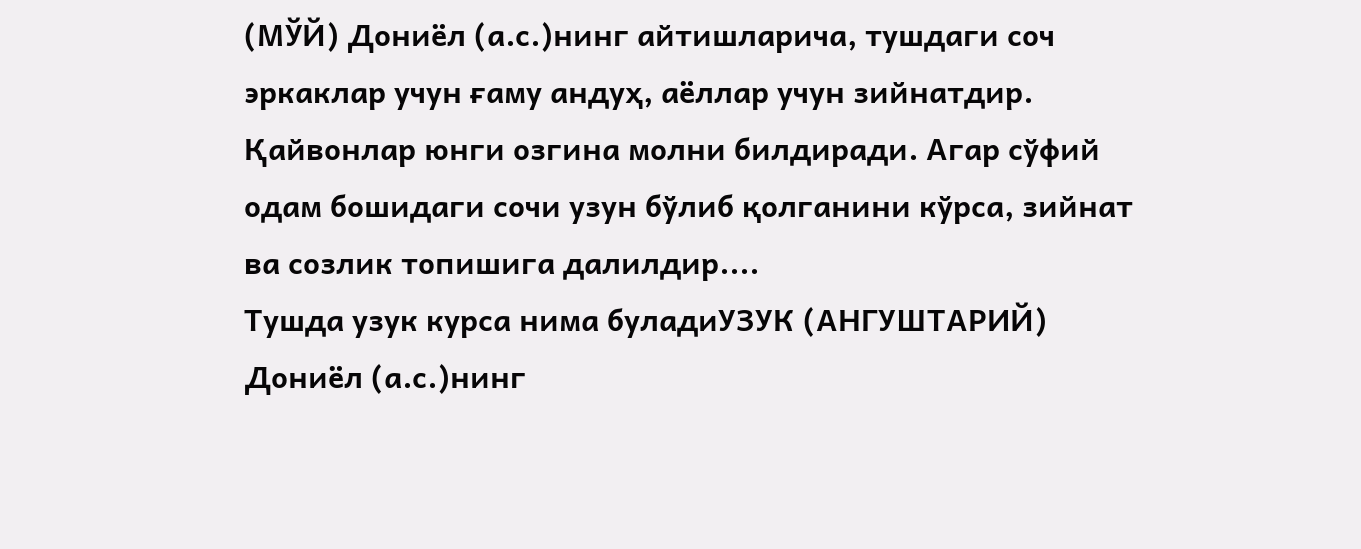(МЎЙ) Дониёл (а.с.)нинг айтишларича, тушдаги соч эркаклар учун ғаму андуҳ, аёллар учун зийнатдир. Қайвонлар юнги озгина молни билдиради. Агар сўфий одам бошидаги сочи узун бўлиб қолганини кўрса, зийнат ва созлик топишига далилдир....
Тушда узук курса нима буладиУЗУК (АНГУШТАРИЙ) Дониёл (а.с.)нинг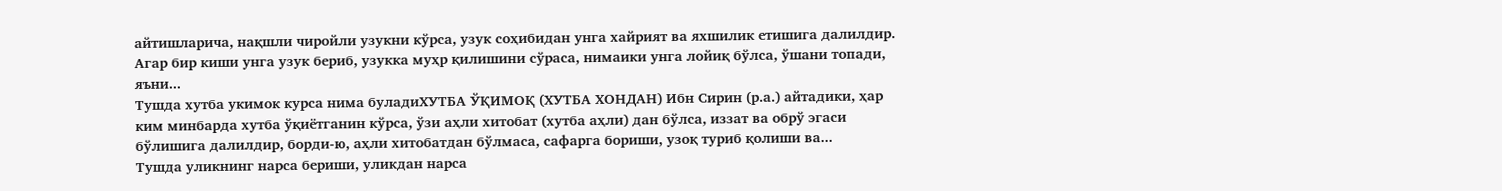айтишларича, нақшли чиройли узукни кўрса, узук соҳибидан унга хайрият ва яхшилик етишига далилдир. Агар бир киши унга узук бериб, узукка муҳр қилишини сўраса, нимаики унга лойиқ бўлса, ўшани топади, яъни...
Тушда хутба укимок курса нима буладиХУТБА ЎҚИМОҚ (ХУТБА ХОНДАН) Ибн Сирин (р.а.) айтадики, ҳар ким минбарда хутба ўқиётганин кўрса, ўзи аҳли хитобат (хутба аҳли) дан бўлса, иззат ва обрў эгаси бўлишига далилдир, борди-ю, аҳли хитобатдан бўлмаса, сафарга бориши, узоқ туриб қолиши ва...
Тушда уликнинг нарса бериши, уликдан нарса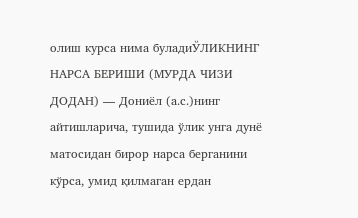олиш курса нима буладиЎЛИКНИНГ НАРСА БEРИШИ (МУРДА ЧИЗИ ДОДАН) — Дониёл (а.с.)нинг айтишларича, тушида ўлик унга дунё матосидан бирор нарса берганини кўрса, умид қилмаган ердан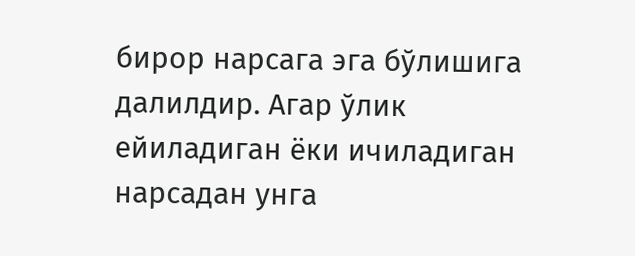бирор нарсага эга бўлишига далилдир. Агар ўлик ейиладиган ёки ичиладиган нарсадан унга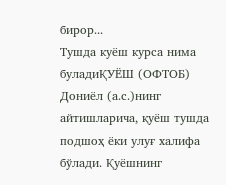бирор...
Тушда куёш курса нима буладиҚУЁШ (ОФТОБ) Дониёл (а.с.)нинг айтишларича, қуёш тушда подшоҳ ёки улуғ халифа бўлади. Қуёшнинг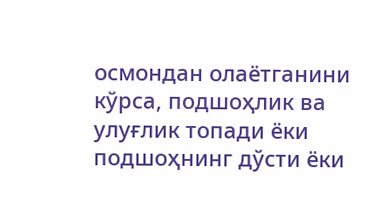осмондан олаётганини кўрса, подшоҳлик ва улуғлик топади ёки подшоҳнинг дўсти ёки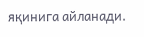яқинига айланади.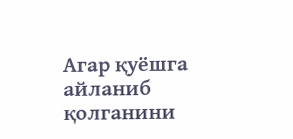Агар қуёшга айланиб қолганини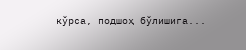кўрса, подшоҳ бўлишига...